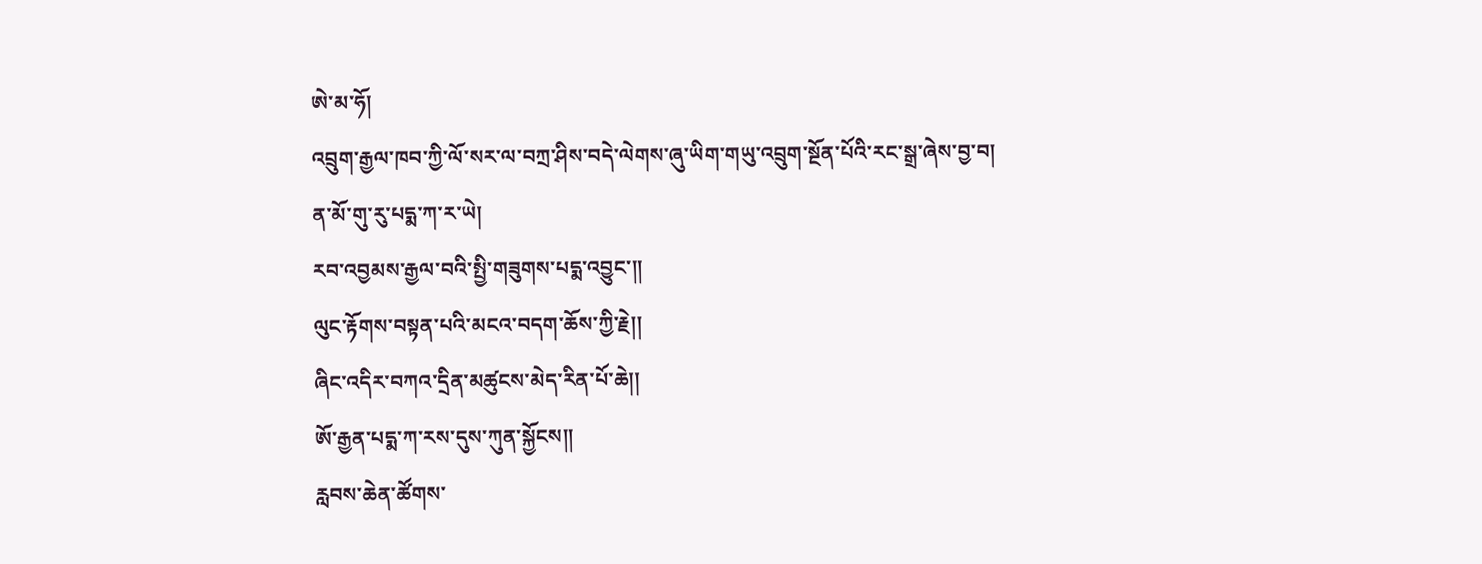ཨེ་མ་ཧོ།
འབྲུག་རྒྱལ་ཁབ་ཀྱི་ལོ་སར་ལ་བཀྲ་ཤིས་བདེ་ལེགས་ཞུ་ཡིག་གཡུ་འབྲུག་སྔོན་པོའི་རང་སྒྲ་ཞེས་བྱ་བ།
ན་མོ་གུ་རུ་པདྨ་ཀ་ར་ཡེ།
རབ་འབྱམས་རྒྱལ་བའི་སྤྱི་གཟུགས་པདྨ་འབྱུང་།།
ལུང་རྟོགས་བསྟན་པའི་མངའ་བདག་ཆོས་ཀྱི་རྗེ།།
ཞིང་འདིར་བཀའ་དྲིན་མཚུངས་མེད་རིན་པོ་ཆེ།།
ཨོ་རྒྱན་པདྨ་ཀ་རས་དུས་ཀུན་སྐྱོངས།།
རླབས་ཆེན་ཚོགས་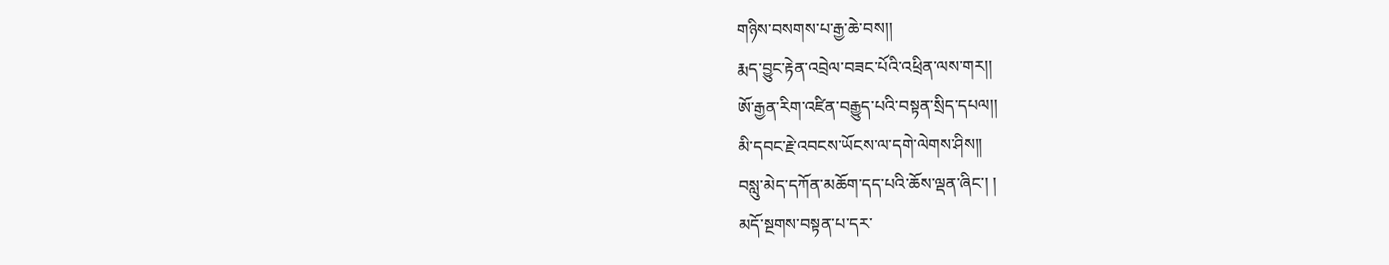གཉིས་བསགས་པ་རྒྱ་ཆེ་བས།།
རྨད་བྱུང་རྟེན་འབྲེལ་བཟང་པོའི་འཕྲིན་ལས་གར།།
ཨོ་རྒྱན་རིག་འཛིན་བརྒྱུད་པའི་བསྟན་སྲིད་དཔལ།།
མི་དབང་རྗེ་འབངས་ཡོངས་ལ་དགེ་ལེགས་ཤིས།།
བསླུ་མེད་དཀོན་མཆོག་དད་པའི་ཆོས་ལྡན་ཞིང་། །
མདོ་སྔགས་བསྟན་པ་དར་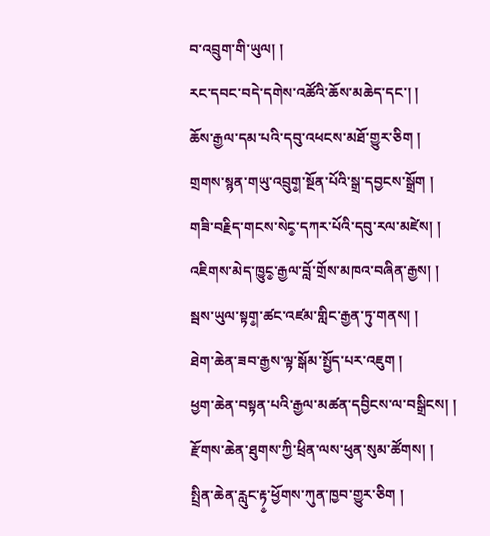བ་འབྲུག་གི་ཡུལ། །
རང་དབང་བདེ་དགེས་འཚོའི་ཆོས་མཆེད་དང་། །
ཆོས་རྒྱལ་དམ་པའི་དབུ་འཕངས་མཐོ་གྱུར་ཅིག །
གྲགས་སྙན་གཡུ་འབྲུག༵་སྔོན་པོའི་སྒྲ་དབྱངས་སྒྲོག །
གཟི་བརྗིད་གངས་སེང༵་དཀར་པོའི་དབུ་རལ་མཛེས། །
འཇིགས་མེད་ཁྱུང༵་རྒྱལ་བློ་གྲོས་མཁའ་བཞིན་རྒྱས། །
སྦས་ཡུལ་སྟག༵་ཚང་འཛམ་གླིང་རྒྱན་ཏུ་གནས། །
ཐེག་ཆེན་ཟབ་རྒྱས་ལྟ་སྒོམ་སྤྱོད་པར་འཇུག །
ཕྱག་ཆེན་བསྟན་པའི་རྒྱལ་མཚན་དབྱིངས་ལ་བསྒྲིངས། །
རྫོགས་ཆེན་ཐུགས་ཀྱི་ཕྲིན་ལས་ཕུན་སུམ་ཚོགས། །
སྤྲིན་ཆེན་རླུང་རྟ༵་ཕྱོགས་ཀུན་ཁྱབ་གྱུར་ཅིག །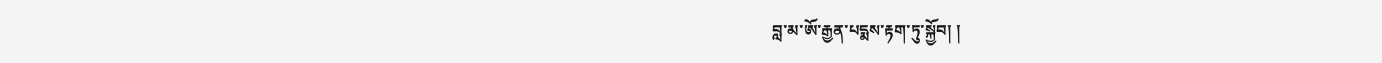བླ་མ་ཨོ་རྒྱན་པདྨས་རྟག་ཏུ་སྐྱོབ། །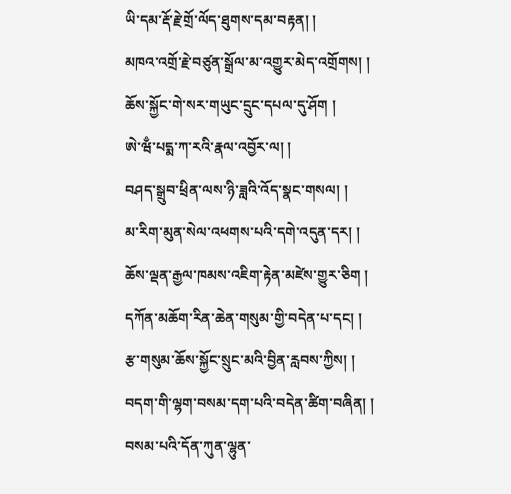ཡི་དམ་རྡོ་རྗེ་གྲོ་ལོད་ཐུགས་དམ་བརྟན། །
མཁའ་འགྲོ་རྗེ་བཙུན་སྒྲོལ་མ་འགྱུར་མེད་འགྲོགས། །
ཆོས་སྐྱོང་གེ་སར་གཡུང་དྲུང་དཔལ་དུ་ཤོག །
ཨེ་ཝྃ་པདྨ་ཀ་རའི་རྣལ་འབྱོར་ལ། །
བཤད་སྒྲུབ་ཕྲིན་ལས་ཉི་ཟླའི་འོད་སྣང་གསལ། །
མ་རིག་མུན་སེལ་འཕགས་པའི་དགེ་འདུན་དར། །
ཆོས་ལྡན་རྒྱལ་ཁམས་འཇིག་རྟེན་མཛེས་གྱུར་ཅིག །
དཀོན་མཆོག་རིན་ཆེན་གསུམ་གྱི་བདེན་པ་དང། །
རྩ་གསུམ་ཆོས་སྐྱོང་སྲུང་མའི་བྱིན་རླབས་ཀྱིས། །
བདག་གི་ལྷག་བསམ་དག་པའི་བདེན་ཚིག་བཞིན། །
བསམ་པའི་དོན་ཀུན་ལྷུན་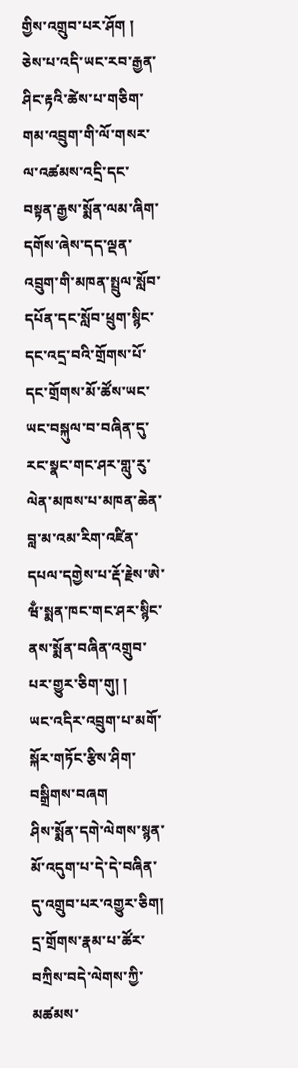གྱིས་འགྲུབ་པར་ཤོག །
ཅེས་པ་འདི་ཡང་རབ་རྒྱན་ཤིང་རྟའི་ཚེས་པ་གཅིག་གམ་འབྲུག་གི་ལོ་གསར་ལ་འཚམས་འདྲི་དང་བསྟན་རྒྱས་སྨོན་ལམ་ཞིག་དགོས་ཞེས་དད་ལྡན་འབྲུག་གི་མཁན་སྤྲུལ་སློབ་དཔོན་དང་སློབ་ཕྲུག་སྙིང་དང་འདྲ་བའི་གྲོགས་པོ་དང་གྲོགས་མོ་ཚོས་ཡང་ཡང་བསྐུལ་བ་བཞིན་དུ་རང་སྣང་གང་ཤར་གླུ་རུ་ལེན་མཁས་པ་མཁན་ཆེན་བླ་མ་འམ་རིག་འཛིན་དཔལ་དགྱེས་པ་རྡོ་རྗེས་ཨེ་ཝྃ་སྨན་ཁང་གང་ཤར་སྙིང་ནས་སྨོན་བཞིན་འགྲུབ་པར་གྱུར་ཅིག་གུ། །
ཡང་འདིར་འབྲུག་པ་མགོ་སྐོར་གཏོང་རྩིས་ཤིག་བསྒྲིགས་བཞག
ཤིས་སྨོན་དགེ་ལེགས་སྙན་མོ་འདུག་པ་དེ་དེ་བཞིན་དུ་འགྲུབ་པར་འགྱུར་ཅིག། དྲ་གྲོགས་རྣམ་པ་ཚོར་བཀྲིས་བདེ་ལེགས་ཀྱི་མཚམས་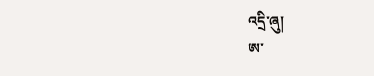འདྲི་ཞུ།
ཨ་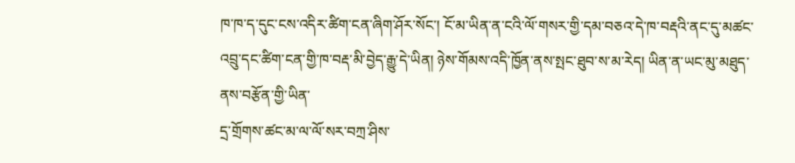ཁ་ཁ་ད་དུང་ངས་འདིར་ཚིག་ངན་ཞིག་ཤོར་སོང་། ངོ་མ་ཡིན་ན་ངའི་ལོ་གསར་གྱི་དམ་བཅའ་དེ་ཁ་བརྡའི་ནང་དུ་མཚང་འབྲུ་དང་ཚིག་ངན་གྱི་ཁ་བརྡ་མི་བྱེད་རྒྱུ་དེ་ཡིན། ཉེས་གོམས་འདི་ཁྱོན་ནས་སྤང་ཐུབ་ས་མ་རེད། ཡིན་ན་ཡང་མུ་མཐུད་ནས་བརྩོན་གྱི་ཡིན་
དྲ་གྲོགས་ཚང་མ་ལ་ལོ་སར་བཀྲ་ཤིས་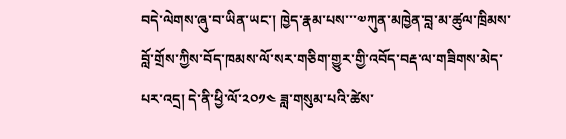བདེ་ལེགས་ཞུ་བ་ཡིན་ཡང་། ཁྱེད་རྣམ་པས་་་༧ཀུན་མཁྱེན་བླ་མ་ཚུལ་ཁྲིམས་བློ་གྲོས་ཀྱིས་བོད་ཁམས་ལོ་སར་གཅིག་གྱུར་གྱི་འབོད་བརྡ་ལ་གཟིགས་མེད་པར་འདྲ། དེ་ནི་ཕྱི་ལོ་༢༠༡༤ ཟླ་གསུམ་པའི་ཚེས་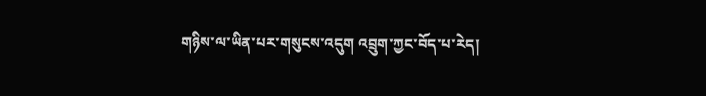གཉིས་ལ་ཡིན་པར་གསུངས་འདུག འབྲུག་ཀྱང་བོད་པ་རེད།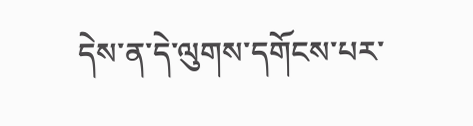དེས་ན་དེ་ལུགས་དགོངས་པར་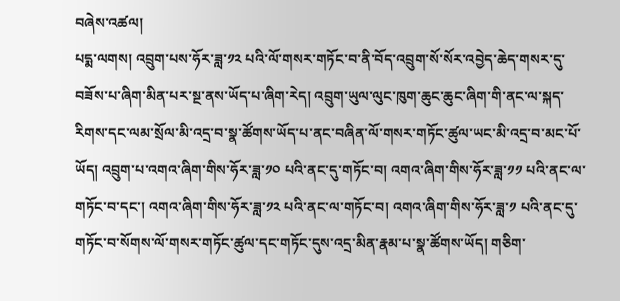བཞེས་འཚལ།
པདྨ་ལགས། འབྲུག་པས་ཧོར་ཟླ་༡༢ པའི་ལོ་གསར་གཏོང་བ་ནི་བོད་འབྲུག་སོ་སོར་འབྱེད་ཆེད་གསར་དུ་བཟོས་པ་ཞིག་མིན་པར་སྔ་ནས་ཡོད་པ་ཞིག་རེད། འབྲུག་ཡུལ་ལུང་ཁུག་ཆུང་ཆུང་ཞིག་གི་ནང་ལ་སྐད་རིགས་དང་ལམ་སྲོལ་མི་འདྲ་བ་སྣ་ཚོགས་ཡོད་པ་ནང་བཞིན་ལོ་གསར་གཏོང་ཚུལ་ཡང་མི་འདྲ་བ་མང་པོ་ཡོད། འབྲུག་པ་འགའ་ཞིག་གིས་ཧོར་ཟླ་༡༠ པའི་ནང་དུ་གཏོང་བ། འགའ་ཞིག་གིས་ཧོར་ཟླ་༡༡ པའི་ནང་ལ་གཏོང་བ་དང་། འགའ་ཞིག་གིས་ཧོར་ཟླ་༡༢ པའི་ནང་ལ་གཏོང་བ། འགའ་ཞིག་གིས་ཧོར་ཟླ་༡ པའི་ནང་དུ་གཏོང་བ་སོགས་ལོ་གསར་གཏོང་ཚུལ་དང་གཏོང་དུས་འདྲ་མིན་རྣམ་པ་སྣ་ཚོགས་ཡོད། གཅིག་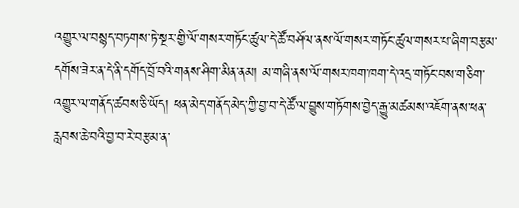འགྱུར་ལ་བསྙད་བཏགས་ཏེ་སྔར་གྱི་ལོ་གསར་གཏོང་ཚུལ་དེ་ཚོ་བཤོལ་ནས་ལོ་གསར་གཏོང་ཚུལ་གསར་པ་ཞིག་བརྩམ་དགོས་ཟེར་ན་དེ་ནི་དགོད་བྲོ་བའི་གནས་ཤིག་མིན་ནམ། མ་གཞི་ནས་ལོ་གསར་ཁག་ཁག་དེ་འདྲ་གཏོང་བས་གཅིག་འགྱུར་ལ་གནོད་ཚབས་ཅི་ཡོད། ཕན་མེད་གནོད་མེད་ཀྱི་བྱ་བ་དེ་ཚོ་ལ་བྱུས་གཏོགས་བྱེད་རྒྱུ་མཚམས་འཇོག་ནས་ཕན་རླབས་ཆེ་བའི་བྱ་བ་རེ་བརྩམ་ན་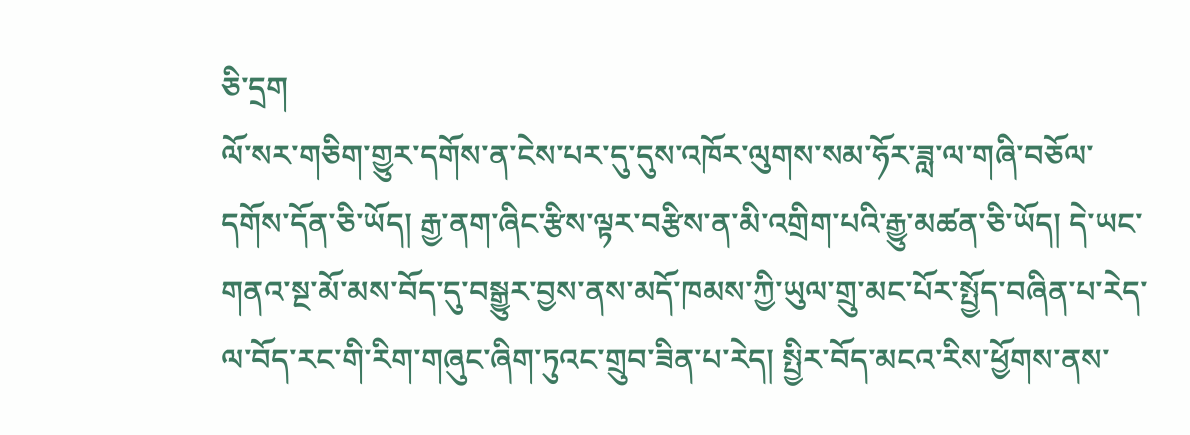ཅི་དྲག
ལོ་སར་གཅིག་གྱུར་དགོས་ན་ངེས་པར་དུ་དུས་འཁོར་ལུགས་སམ་ཧོར་ཟླ་ལ་གཞི་བཅོལ་དགོས་དོན་ཅི་ཡོད། རྒྱ་ནག་ཞིང་རྩིས་ལྟར་བརྩིས་ན་མི་འགྲིག་པའི་རྒྱུ་མཚན་ཅི་ཡོད། དེ་ཡང་གནའ་སྔ་མོ་མས་བོད་དུ་བསྒྱུར་བྱས་ནས་མདོ་ཁམས་ཀྱི་ཡུལ་གྲུ་མང་པོར་སྤྱོད་བཞིན་པ་རེད་ལ་བོད་རང་གི་རིག་གཞུང་ཞིག་ཏུའང་གྲུབ་ཟིན་པ་རེད། སྤྱིར་བོད་མངའ་རིས་ཕྱོགས་ནས་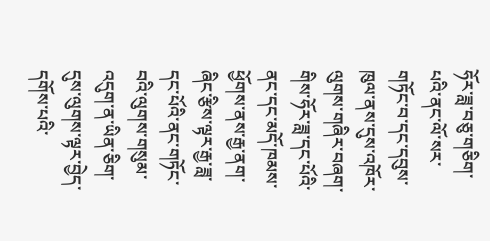ཧོར་ཟླ་བཅུ་གཅིག་པའི་ནང་ལོ་སར་གཏོང་བ་དང་དབུས་ཁུལ་ནས་དུས་འཁོར་ལུགས་གཞིར་བཞག་གིས་ཧོར་ཟླ་དང་པོའི་ནང་དང་མདོ་ཁམས་ཕྱོགས་ནས་རྒྱ་ནག་ཞིང་རྩིས་ལྟར་རྒྱ་ཟླ་དང་པོའི་ནང་གཏོང་བའི་ལུགས་གསུམ་འདུག་ན་ཡིན་ཅིག་དུས་ལུགས་ལྟར་བྱེད་དགོས་པའི་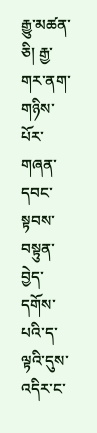རྒྱུ་མཚན་ཅི། རྒྱ་གར་ནག་གཉིས་པོར་གཞན་དབང་སྟབས་བསྟུན་བྱེད་དགོས་པའི་ད་ལྟའི་དུས་འདིར་ང་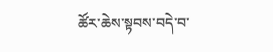ཚོར་ཆེས་སྟབས་བདེ་བ་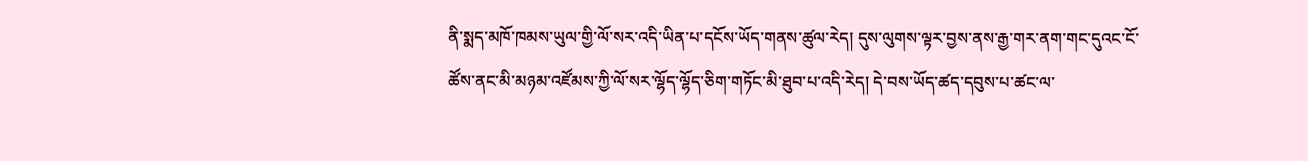ནི་སྨད་མཁོ་ཁམས་ཡུལ་གྱི་ལོ་སར་འདི་ཡིན་པ་དངོས་ཡོད་གནས་ཚུལ་རེད། དུས་ལུགས་ལྟར་བྱས་ནས་རྒྱ་གར་ནག་གང་དུའང་ངོ་ཚོས་ནང་མི་མཉམ་འཛོམས་ཀྱི་ལོ་སར་ལྷོད་ལྷོད་ཅིག་གཏོང་མི་ཐུབ་པ་འདི་རེད། དེ་བས་ཡོད་ཚད་དབུས་པ་ཚང་ལ་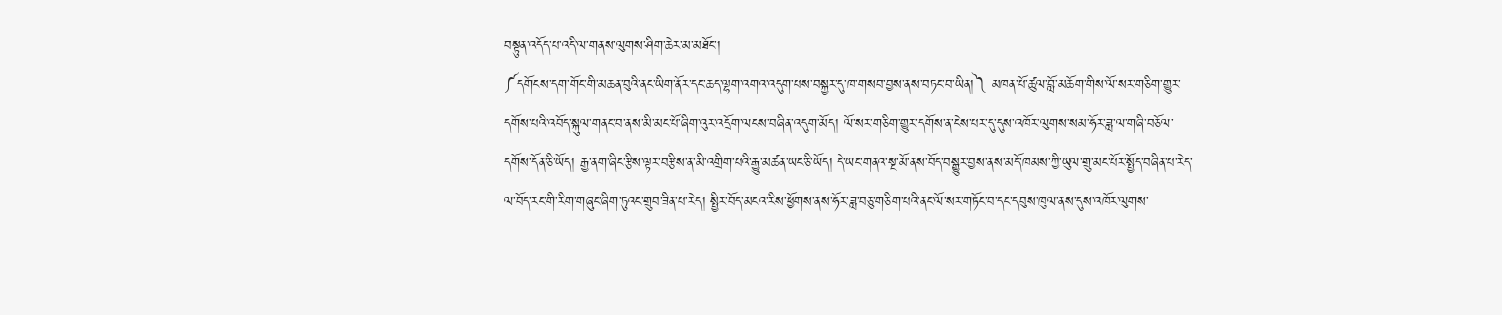བསྟུན་འདོད་པ་འདི་ལ་གནས་ལུགས་ཤིག་ཆེར་མ་མཐོང་།
༼དགོངས་དག་གོང་གི་མཆན་བུའི་ནང་ཡིག་ནོར་དང་ཆད་ལྷག་འགའ་འདུག་པས་བསྐྱར་དུ་ཁ་གསབ་བྱས་ནས་བཏང་བ་ཡིན།༽ མཁན་པོ་ཚུལ་བློ་མཆོག་གིས་ལོ་སར་གཅིག་གྱུར་དགོས་པའི་འབོད་སྐུལ་གནང་བ་ནས་མི་མང་པོ་ཞིག་འུར་འདྲོག་ལངས་བཞིན་འདུག་མོད། ལོ་སར་གཅིག་གྱུར་དགོས་ན་ངེས་པར་དུ་དུས་འཁོར་ལུགས་སམ་ཧོར་ཟླ་ལ་གཞི་བཅོལ་དགོས་དོན་ཅི་ཡོད། རྒྱ་ནག་ཞིང་རྩིས་ལྟར་བརྩིས་ན་མི་འགྲིག་པའི་རྒྱུ་མཚན་ཡང་ཅི་ཡོད། དེ་ཡང་གནའ་སྔ་མོ་ནས་བོད་བསྒྱུར་བྱས་ནས་མདོ་ཁམས་ཀྱི་ཡུལ་གྲུ་མང་པོར་སྤྱོད་བཞིན་པ་རེད་ལ་བོད་རང་གི་རིག་གཞུང་ཞིག་ཏུའང་གྲུབ་ཟིན་པ་རེད། སྤྱིར་བོད་མངའ་རིས་ཕྱོགས་ནས་ཧོར་ཟླ་བཅུ་གཅིག་པའི་ནང་ལོ་སར་གཏོང་བ་དང་དབུས་ཁུལ་ནས་དུས་འཁོར་ལུགས་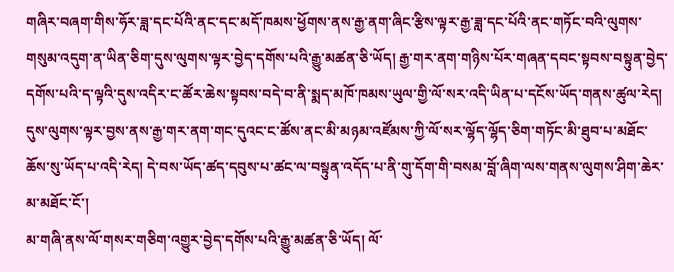གཞིར་བཞག་གིས་ཧོར་ཟླ་དང་པོའི་ནང་དང་མདོ་ཁམས་ཕྱོགས་ནས་རྒྱ་ནག་ཞིང་རྩིས་ལྟར་རྒྱ་ཟླ་དང་པོའི་ནང་གཏོང་བའི་ལུགས་གསུམ་འདུག་ན་ཡིན་ཅིག་དུས་ལུགས་ལྟར་བྱེད་དགོས་པའི་རྒྱུ་མཚན་ཅི་ཡོད། རྒྱ་གར་ནག་གཉིས་པོར་གཞན་དབང་སྟབས་བསྟུན་བྱེད་དགོས་པའི་ད་ལྟའི་དུས་འདིར་ང་ཚོར་ཆེས་སྟབས་བདེ་བ་ནི་སྨད་མཁོ་ཁམས་ཡུལ་གྱི་ལོ་སར་འདི་ཡིན་པ་དངོས་ཡོད་གནས་ཚུལ་རེད། དུས་ལུགས་ལྟར་བྱས་ནས་རྒྱ་གར་ནག་གང་དུའང་ང་ཚོས་ནང་མི་མཉམ་འཛོམས་ཀྱི་ལོ་སར་ལྷོད་ལྷོད་ཅིག་གཏོང་མི་ཐུབ་པ་མཐོང་ཆོས་སུ་ཡོད་པ་འདི་རེད། དེ་བས་ཡོད་ཚད་དབུས་པ་ཚང་ལ་བསྟུན་འདོད་པ་ནི་གུ་དོག་གི་བསམ་བློ་ཞིག་ལས་གནས་ལུགས་ཤིག་ཆེར་མ་མཐོང་ངོ་།
མ་གཞི་ནས་ལོ་གསར་གཅིག་འགྱུར་བྱེད་དགོས་པའི་རྒྱུ་མཚན་ཅི་ཡོད། ལོ་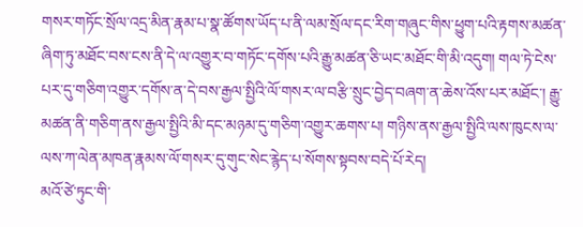གསར་གཏོང་སྲོལ་འདྲ་མིན་རྣམ་པ་སྣ་ཚོགས་ཡོད་པ་ནི་ལམ་སྲོལ་དང་རིག་གཞུང་གིས་ཕྱུག་པའི་རྟགས་མཚན་ཞིག་ཏུ་མཐོང་བས་ངས་ནི་དེ་ལ་འགྱུར་བ་གཏོང་དགོས་པའི་རྒྱུ་མཚན་ཅི་ཡང་མཐོང་གི་མི་འདུག། གལ་ཏེ་ངེས་པར་དུ་གཅིག་འགྱུར་དགོས་ན་དེ་བས་རྒྱལ་སྤྱིའི་ལོ་གསར་ལ་བརྩི་སྲུང་བྱེད་བཞག་ན་ཆེས་འོས་པར་མཐོང་། རྒྱུ་མཚན་ནི་གཅིག་ནས་རྒྱལ་སྤྱིའི་མི་དང་མཉམ་དུ་གཅིག་འགྱུར་ཆགས་པ། གཉིས་ནས་རྒྱལ་སྤྱིའི་ལས་ཁུངས་ལ་ལས་ཀ་ལེན་མཁན་རྣམས་ལོ་གསར་དུ་གུང་སེང་རྙེད་པ་སོགས་སྟབས་བདེ་པོ་རེད།
མའོ་ཙེ་ཏུང་གི་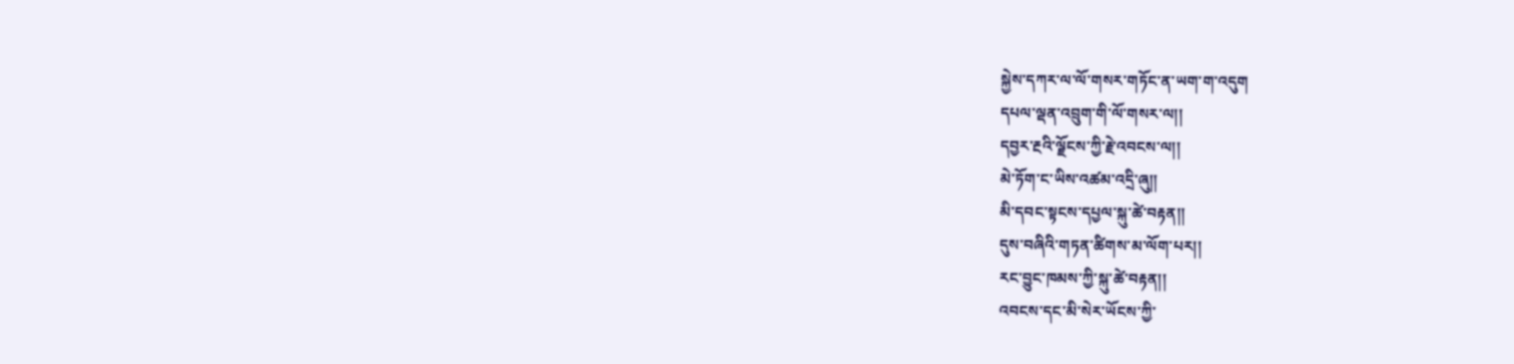སྐྱེས་དཀར་ལ་ལོ་གསར་གཏོང་ན་ཡག་ག་འདུག
དཔལ་ལྡན་འབྲུག་གི་ལོ་གསར་ལ།།
དབྱར་རྔའི་ལྗོངས་ཀྱི་རྗེ་འབངས་ལ།།
མེ་ཏོག་ང་ཡིས་འཚམ་འདྲི་ཞུ།།
མི་དབང་སྟངས་དཔྱལ་སྐུ་ཚེ་བརྟན།།
དུས་བཞིའི་གཏན་ཚིགས་མ་ལོག་པར།།
རང་བྱུང་ཁམས་ཀྱི་སྐུ་ཚེ་བརྟན།།
འབངས་དང་མི་སེར་ཡོངས་ཀྱི་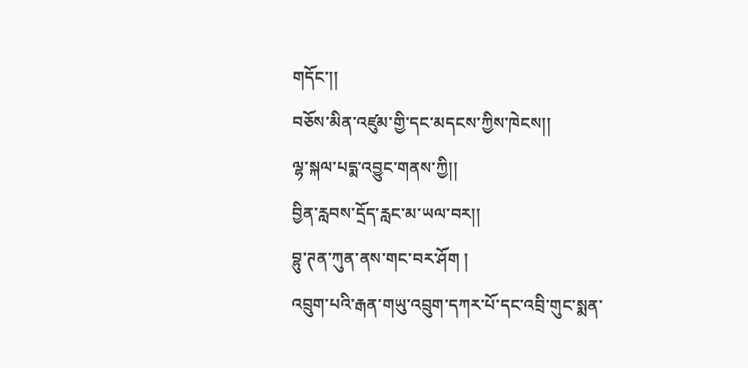གདོང་།།
བཅོས་མིན་འཛུམ་གྱི་དང་མདངས་ཀྱིས་ཁེངས།།
ལྷ་སྐལ་པདྨ་འབྱུང་གནས་ཀྱི།།
བྱིན་རླབས་དྲོད་རླང་མ་ཡལ་བར།།
བྷུ་ཊན་ཀུན་ནས་གང་བར་ཤོག །
འབྲུག་པའི་རྒན་གཡུ་འབྲུག་དཀར་པོ་དང་འབྲི་གུང་སྨན་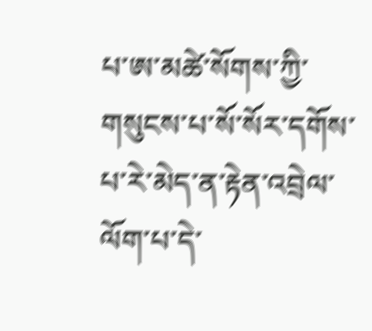པ་ཨ་མཚེ་སོགས་ཀྱི་གསུངས་པ་སོ་སོར་དགོས་པ་རེ་མེད་ན་རྟེན་འབྲེལ་ལོག་པ་དེ་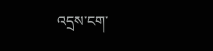འདྲས་ངག་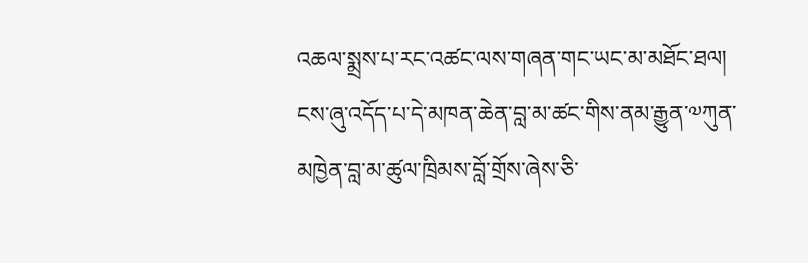འཆལ་སྨྲས་པ་རང་འཚང་ལས་གཞན་གང་ཡང་མ་མཐོང་ཐལ།
ངས་ཞུ་འདོད་པ་དེ་མཁན་ཆེན་བླ་མ་ཚང་གིས་ནམ་རྒྱུན་༧ཀུན་མཁྱེན་བླ་མ་ཚུལ་ཁྲིམས་བློ་གྲོས་ཞེས་ཅི་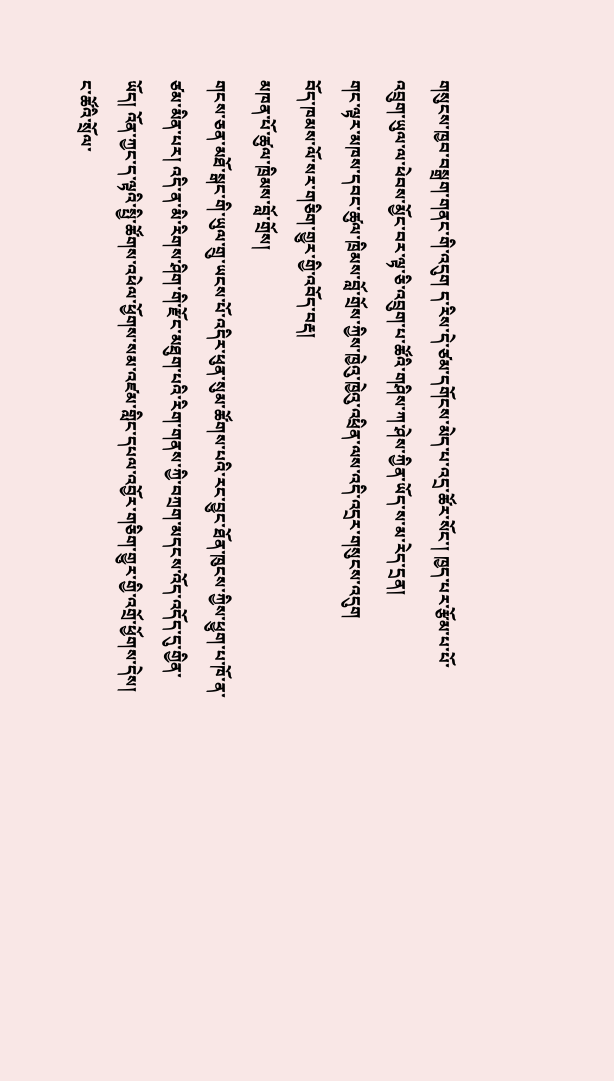གསུངས་ཁྱབ་བསྒྲག་གནང་གི་འདུག ད་རིས་དེ་ཙམ་དགོངས་མེད་པ་འདྲ་ཚོར་སོང་། ཁྱད་པར་རྩོམ་པ་པོ་འབྲུག་ཡུལ་ལ་ཕེབས་མྱོང་བར་ལྟ་ཅི་འབྲུག་པ་ཚོའི་གཤིས་ཀ་ཤེས་ཀྱིན་ཡོད་ས་མ་རེད་དྲན།
གང་ལྟར་མཁས་དབང་ཚུལ་ཁྲིམས་བློ་གྲོས་ཀྱིས་ཁྱེའུ་ཁྱེའུ་འཕྲིན་ལས་འདི་འདྲར་གསུངས་འདུག
བོད་ཁམས་ལོ་སར་གཅིག་གྱུར་གྱི་འབོད་བརྡ།
མཁན་པོ་ཚུལ་ཁྲིམས་བློ་གྲོས།
གངས་ཅན་མཐོ་སྒང་གི་ཡུལ་གྲུ་ཡངས་པོ་འདིར་ཕུན་སུམ་ཚོགས་པའི་རང་བྱུང་ཐོན་ཁུངས་ཀྱིས་ཕྱུག་པ་ཁོ་ན་ཙམ་མིན་པར། འདི་ན་མི་རིགས་ཤིག་གི་རྫོང་མཐུག་པའི་རིག་གནས་ཀྱི་བཀྲག་མདངས་འོད་འདོད་དུ་གྱིན་ཡོད། འོན་ཀྱང་ད་ལྟའི་སྤྱི་ཚོགས་འཕེལ་ཕྱོགས་སམ་འཛམ་གླིང་དཔལ་འབྱོར་གཅིག་གྱུར་གྱི་འགྲོ་ཕྱོགས་དེས། ང་ཚོའི་སྲོལ་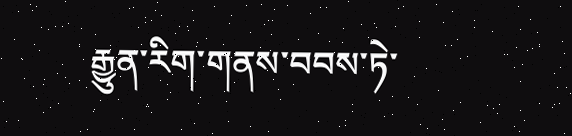རྒྱུན་རིག་གནས་བབས་ཏེ་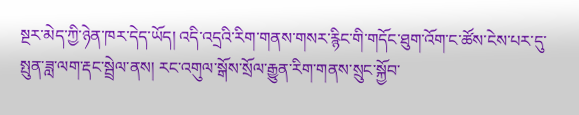སྔར་མེད་ཀྱི་ཉེན་ཁར་དེད་ཡོད། འདི་འདྲའི་རིག་གནས་གསར་རྙིང་གི་གདོང་ཐུག་འོག་ང་ཚོས་ངེས་པར་དུ་སྤུན་ཟླ་ལག་རྡང་སྦྲེལ་ནས། རང་འགུལ་སྒོས་སྲོལ་རྒྱུན་རིག་གནས་སྲུང་སྐྱོབ་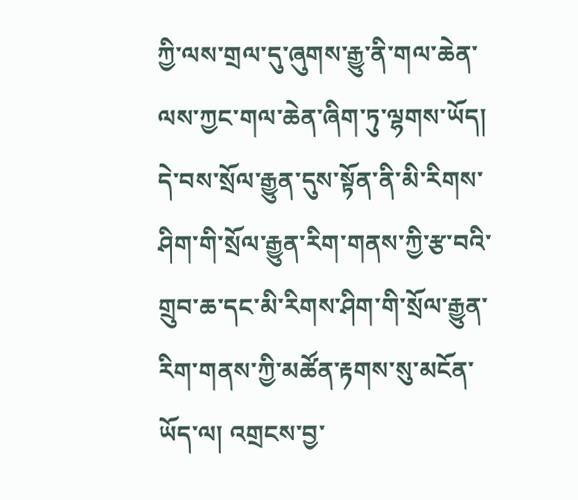ཀྱི་ལས་གྲལ་དུ་ཞུགས་རྒྱུ་ནི་གལ་ཆེན་ལས་ཀྱང་གལ་ཆེན་ཞིག་ཏུ་ལྷགས་ཡོད།
དེ་བས་སྲོལ་རྒྱུན་དུས་སྟོན་ནི་མི་རིགས་ཤིག་གི་སྲོལ་རྒྱུན་རིག་གནས་ཀྱི་རྩ་བའི་གྲུབ་ཆ་དང་མི་རིགས་ཤིག་གི་སྲོལ་རྒྱུན་རིག་གནས་ཀྱི་མཚོན་རྟགས་སུ་མངོན་ཡོད་ལ། འགྲངས་བྱ་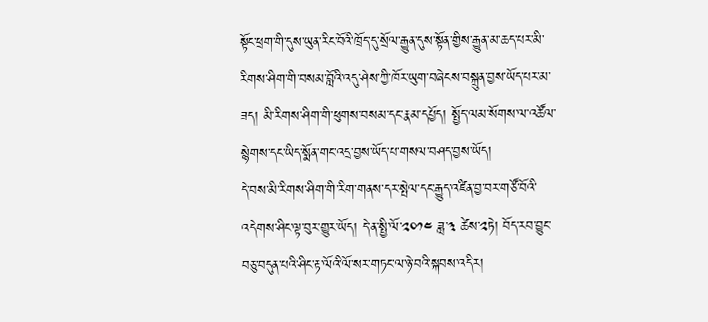སྟོང་ཕྲག་གི་དུས་ཡུན་རིང་བོའི་ཁྲོད་དུ་སྲོལ་རྒྱུན་དུས་སྟོན་གྱིས་རྒྱུན་མ་ཆད་པར་མི་རིགས་ཤིག་གི་བསམ་བློའི་འདུ་ཤེས་ཀྱི་ཁོར་ཡུག་བཞེངས་བསྐྲུན་བྱས་ཡོད་པར་མ་ཟད། མི་རིགས་ཤིག་གི་ཕུགས་བསམ་དང་རྣམ་དཔྱོད། སྤྱོད་ལམ་སོགས་ལ་འཚོལ་སྙེགས་དང་ཡིད་སྨོན་གང་འདྲ་བྱས་ཡོད་པ་གསལ་བཤད་བྱས་ཡོད།
དེ་བས་མི་རིགས་ཤིག་གི་རིག་གནས་དར་སྤེལ་དང་རྒྱུད་འཛིན་བྱ་བར་གཙོ་བོའི་འདེགས་ཤིང་ལྟ་བུར་གྱུར་ཡོད། དེ་ན་སྤྱི་ལོ་༢༠༡༤ ཟླ་༣ ཚེས་༢ཏེ། བོད་རབ་བྱུང་བཅུ་བདུན་པའི་ཤིང་རྟ་ལོའི་ལོ་སར་གཏང་ལ་ཉེ་བའི་སྐབས་འདིར།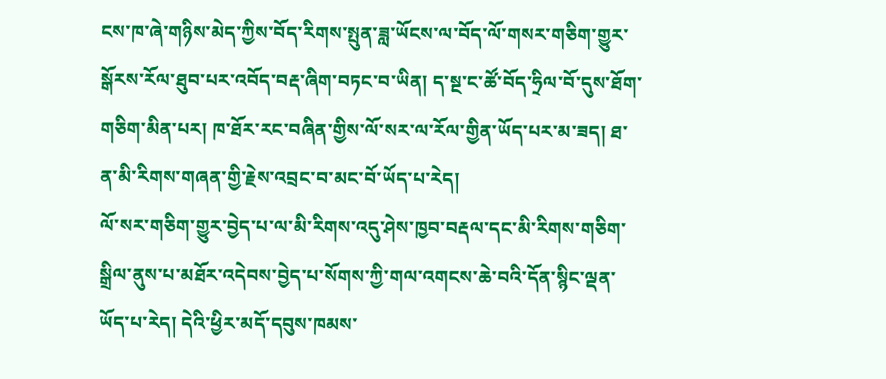ངས་ཁ་ཞེ་གཉིས་མེད་ཀྱིས་བོད་རིགས་སྤུན་ཟླ་ཡོངས་ལ་བོད་ལོ་གསར་གཅིག་གྱུར་སྒོརས་རོལ་ཐུབ་པར་འབོད་བརྡ་ཞིག་བཏང་བ་ཡིན། ད་སྔ་ང་ཚོ་བོད་ཧྲིལ་བོ་དུས་ཐོག་གཅིག་མིན་པར། ཁ་ཐོར་རང་བཞིན་གྱིས་ལོ་སར་ལ་རོལ་གྱིན་ཡོད་པར་མ་ཟད། ཐ་ན་མི་རིགས་གཞན་གྱི་རྗེས་འབྲང་བ་མང་བོ་ཡོད་པ་རེད།
ལོ་སར་གཅིག་གྱུར་བྱེད་པ་ལ་མི་རིགས་འདུ་ཤེས་ཁྱབ་བརྡལ་དང་མི་རིགས་གཅིག་སྒྲིལ་ནུས་པ་མཐོར་འདེབས་བྱེད་པ་སོགས་ཀྱི་གལ་འགངས་ཆེ་བའི་དོན་སྙིང་ལྡན་ཡོད་པ་རེད། དེའི་ཕྱིར་མདོ་དབུས་ཁམས་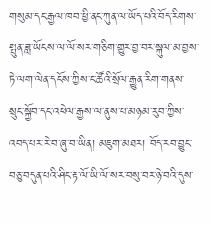གསུམ་དང་རྒྱལ་ཁབ་ཕྱི་ནང་ཀུན་ལ་ཡོད་པའི་བོད་རིགས་སྤུན་ཟླ་ཡོངས་ལ་ལོ་སར་གཅིག་གྱུར་བྱ་བར་སྐུལ་མ་བྱས་ཏེ་ལག་ལེན་དངོས་ཀྱིས་ང་ཚོའི་སྲོལ་རྒྱུན་རིག་གནས་སྲུང་སྐྱོབ་དང་འཕེལ་རྒྱས་ལ་ནུས་པ་མཉམ་རུབ་ཀྱིས་འབད་པར་རེ་བ་ཞུ་བ་ཡིན། མཇུག་མཐར། བོད་རབ་བྱུང་བཅུ་བདུན་པའི་ཤིང་རྟ་ལོ་ཡི་ལོ་སར་བསུ་བར་ཉེ་བའི་དུས་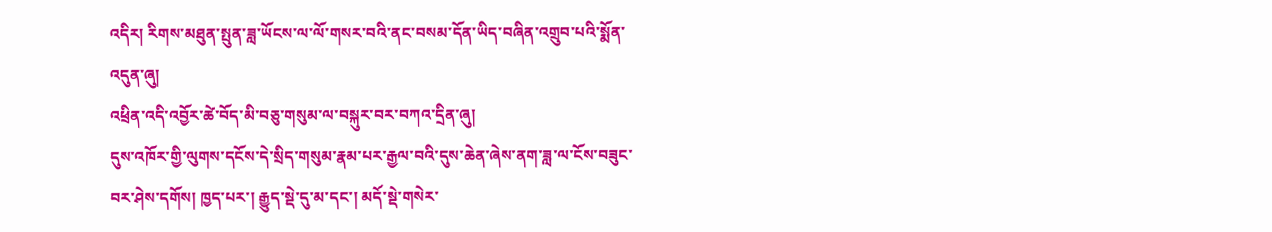འདིར། རིགས་མཐུན་སྤུན་ཟླ་ཡོངས་ལ་ལོ་གསར་བའི་ནང་བསམ་དོན་ཡིད་བཞིན་འགྲུབ་པའི་སྨོན་འདུན་ཞུ།
འཕྲིན་འདི་འབྱོར་ཚེ་བོད་མི་བཅུ་གསུམ་ལ་བསྐུར་བར་བཀའ་དྲིན་ཞུ།
དུས་འཁོར་གྱི་ལུགས་དངོས་དེ་སྲིད་གསུམ་རྣམ་པར་རྒྱལ་བའི་དུས་ཆེན་ཞེས་ནག་ཟླ་ལ་ངོས་བཟུང་བར་ཤེས་དགོས། ཁྱད་པར་། རྒྱུད་སྡེ་དུ་མ་དང་། མདོ་སྡེ་གསེར་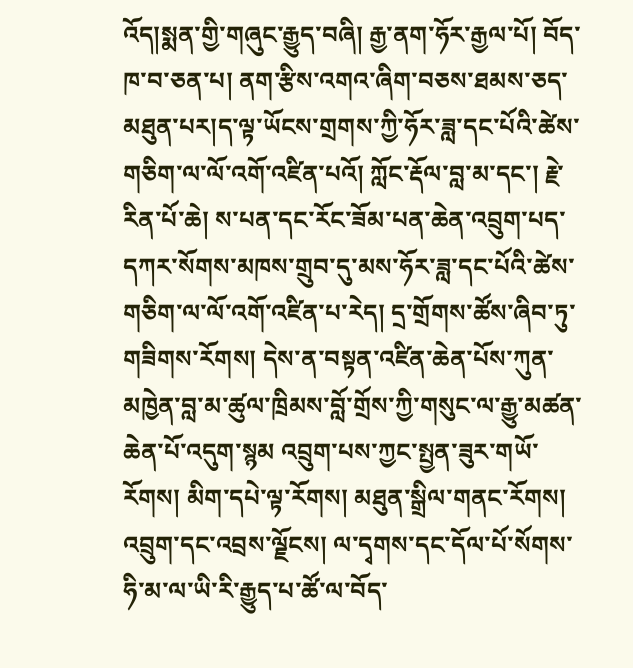འོད།སྨན་གྱི་གཞུང་རྒྱུད་བཞི། རྒྱ་ནག་ཧོར་རྒྱལ་པོ། བོད་ཁ་བ་ཅན་པ། ནག་རྩིས་འགའ་ཞིག་བཅས་ཐམས་ཅད་མཐུན་པར།ད་ལྟ་ཡོངས་གྲགས་ཀྱི་ཧོར་ཟླ་དང་པོའི་ཚེས་གཅིག་ལ་ལོ་འགོ་འཛིན་པའོ། ཀློང་རྡོལ་བླ་མ་དང་། རྗེ་རིན་པོ་ཆེ། ས་པན་དང་རོང་ཟོམ་པན་ཆེན་འབྲུག་པད་དཀར་སོགས་མཁས་གྲུབ་དུ་མས་ཧོར་ཟླ་དང་པོའི་ཚེས་གཅིག་ལ་ལོ་འགོ་འཛིན་པ་རེད། དྲ་གྲོགས་ཚོས་ཞིབ་ཏུ་གཟིགས་རོགས། དེས་ན་བསྟན་འཛིན་ཆེན་པོས་ཀུན་མཁྱེན་བླ་མ་ཚུལ་ཁྲིམས་བློ་གྲོས་ཀྱི་གསུང་ལ་རྒྱུ་མཚན་ཆེན་པོ་འདུག་སྙམ འབྲུག་པས་ཀྱང་སྤྱན་ཟུར་གཡོ་རོགས། མིག་དཔེ་ལྟ་རོགས། མཐུན་སྒྲིལ་གནང་རོགས། འབྲུག་དང་འབྲས་ལྗོངས། ལ་དྭགས་དང་དོལ་པོ་སོགས་ཧི་མ་ལ་ཡི་རི་རྒྱུད་པ་ཚོ་ལ་བོད་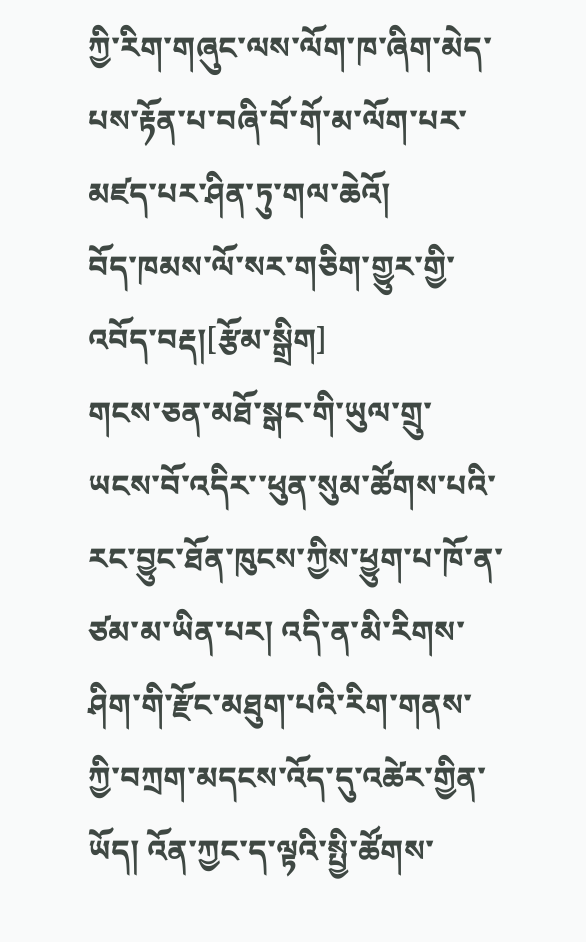ཀྱི་རིག་གཞུང་ལས་ལོག་ཁ་ཞིག་མེད་པས་རྟོན་པ་བཞི་བོ་གོ་མ་ལོག་པར་མཛད་པར་ཤིན་ཏུ་གལ་ཆེའོ།
བོད་ཁམས་ལོ་སར་གཅིག་གྱུར་གྱི་འབོད་བརྡ།[རྩོམ་སྒྲིག]
གངས་ཅན་མཐོ་སྒང་གི་ཡུལ་གྲུ་ཡངས་བོ་འདིར་་ཕུན་སུམ་ཚོགས་པའི་རང་བྱུང་ཐོན་ཁུངས་ཀྱིས་ཕྱུག་པ་ཁོ་ན་ཙམ་མ་ཡིན་པར། འདི་ན་མི་རིགས་ཤིག་གི་རྫོང་མཐུག་པའི་རིག་གནས་ཀྱི་བཀྲག་མདངས་འོད་དུ་འཚེར་གྱིན་ཡོད། འོན་ཀྱང་ད་ལྟའི་སྤྱི་ཚོགས་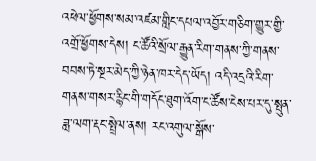འཕེལ་ཕྱོགས་སམ་འཛམ་གླིང་དཔལ་འབྱོར་གཅིག་གྱུར་གྱི་འགྲོ་ཕྱོགས་དེས། ང་ཚོའི་སྲོལ་རྒྱུན་རིག་གནས་ཀྱི་གནས་བབས་ཏེ་སྔར་མེད་ཀྱི་ཉེན་ཁར་དེད་ཡོད། འདི་འདྲའི་རིག་གནས་གསར་རྙིང་གི་གདོང་ཐུག་འོག་ང་ཚོས་ངེས་པར་དུ་སྤུན་ཟླ་ལག་རྡང་སྤྲེལ་ནས། རང་འགུལ་སྒོས་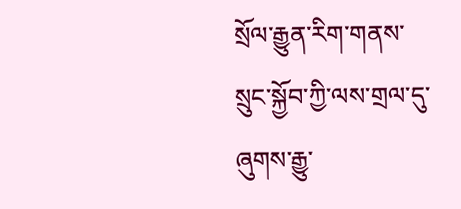སྲོལ་རྒྱུན་རིག་གནས་སྲུང་སྐྱོབ་ཀྱི་ལས་གྲལ་དུ་ཞུགས་རྒྱུ་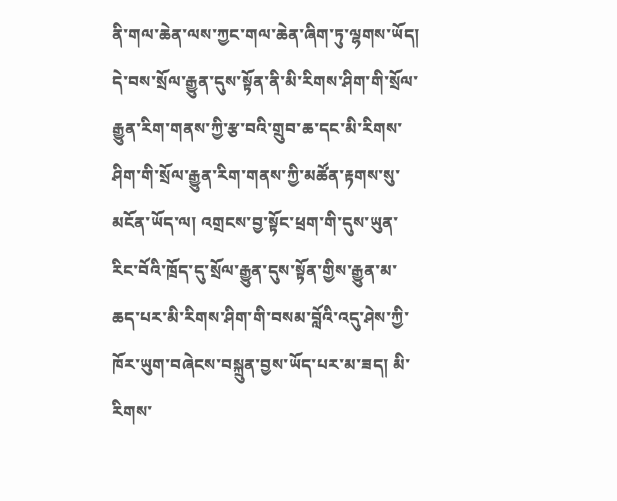ནི་གལ་ཆེན་ལས་ཀྱང་གལ་ཆེན་ཞིག་ཏུ་ལྷགས་ཡོད། དེ་བས་སྲོལ་རྒྱུན་དུས་སྟོན་ནི་མི་རིགས་ཤིག་གི་སྲོལ་རྒྱུན་རིག་གནས་ཀྱི་རྩ་བའི་གྲུབ་ཆ་དང་མི་རིགས་ཤིག་གི་སྲོལ་རྒྱུན་རིག་གནས་ཀྱི་མཚོན་རྟགས་སུ་མངོན་ཡོད་ལ། འགྲངས་བྱ་སྟོང་ཕྲག་གི་དུས་ཡུན་རིང་བོའི་ཁྲོད་དུ་སྲོལ་རྒྱུན་དུས་སྟོན་གྱིས་རྒྱུན་མ་ཆད་པར་མི་རིགས་ཤིག་གི་བསམ་བློའི་འདུ་ཤེས་ཀྱི་ཁོར་ཡུག་བཞེངས་བསྐྲུན་བྱས་ཡོད་པར་མ་ཟད། མི་རིགས་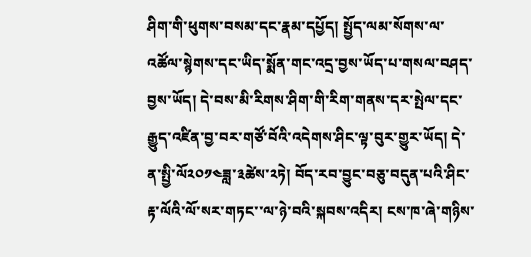ཤིག་གི་ཕུགས་བསམ་དང་རྣམ་དཔྱོད། སྤྱོད་ལམ་སོགས་ལ་འཚོལ་སྙེགས་དང་ཡིད་སྨོན་གང་འདྲ་བྱས་ཡོད་པ་གསལ་བཤད་བྱས་ཡོད། དེ་བས་མི་རིགས་ཤིག་གི་རིག་གནས་དར་སྤེལ་དང་རྒྱུད་འཛིན་བྱ་བར་གཙོ་བོའི་འདེགས་ཤིང་ལྟ་བུར་གྱུར་ཡོད། དེ་ན་སྤྱི་ལོ༢༠༡༤ཟླ་༣ཚེས་༢ཏེ། བོད་རབ་བྱུང་བཅུ་བདུན་པའི་ཤིང་རྟ་ལོའི་ལོ་སར་གཏང་་ལ་ཉེ་བའི་སྐབས་འདིར། ངས་ཁ་ཞེ་གཉིས་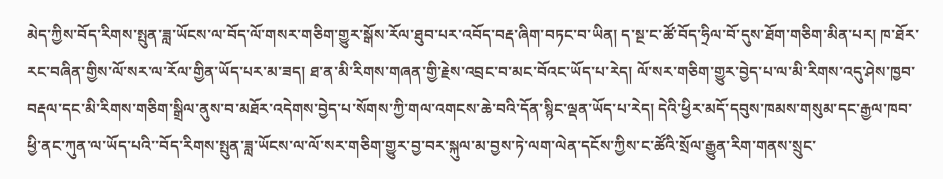མེད་ཀྱིས་བོད་རིགས་སྤུན་ཟླ་ཡོངས་ལ་བོད་ལོ་གསར་གཅིག་གྱུར་སྒོས་རོལ་ཐུབ་པར་འབོད་བརྡ་ཞིག་བཏང་བ་ཡིན། ད་སྔ་ང་ཚོ་བོད་ཧྲིལ་བོ་དུས་ཐོག་གཅིག་མིན་པར། ཁ་ཐོར་རང་བཞིན་གྱིས་ལོ་སར་ལ་རོལ་གྱིན་ཡོད་པར་མ་ཟད། ཐ་ན་མི་རིགས་གཞན་གྱི་རྗེས་འབྲང་བ་མང་བོའང་ཡོད་པ་རེད། ལོ་སར་གཅིག་གྱུར་བྱེད་པ་ལ་མི་རིགས་འདུ་ཤེས་ཁྱབ་བརྡལ་དང་མི་རིགས་གཅིག་སྒྲིལ་ནུས་བ་མཐོར་འདེགས་བྱེད་པ་སོགས་ཀྱི་གལ་འགངས་ཆེ་བའི་དོན་སྙིང་ལྡན་ཡོད་པ་རེད། དེའི་ཕྱིར་མདོ་དབུས་ཁམས་གསུམ་དང་རྒྱལ་ཁབ་ཕྱི་ནང་ཀུན་ལ་ཡོད་པའི་་བོད་རིགས་སྤུན་ཟླ་ཡོངས་ལ་ལོ་སར་གཅིག་གྱུར་བྱ་བར་སྐུལ་མ་བྱས་ཏེ་ལག་ལེན་དངོས་ཀྱིས་ང་ཚོའི་སྲོལ་རྒྱུན་རིག་གནས་སྲུང་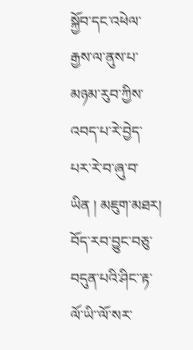སྐྱོབ་དང་འཕེལ་རྒྱས་ལ་ནུས་པ་མཉམ་རུབ་ཀྱིས་འབད་པ་རེ་བྱེད་པར་རེ་བ་ཞུ་བ་ཡིན ། མཇུག་མཐར། བོད་རབ་བྱུང་བཅུ་བདུན་པའི་ཤིང་་རྟ་ལོ་ཡི་་ལོ་སར་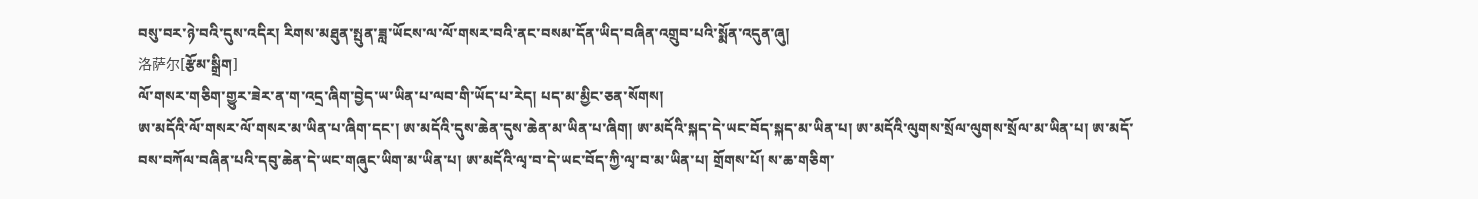བསུ་བར་ཉེ་བའི་དུས་འདིར། རིགས་མཐུན་སྤུན་ཟླ་ཡོངས་ལ་ལོ་གསར་བའི་ནང་བསམ་དོན་ཡིད་བཞིན་འགྲུབ་པའི་སྨོན་འདུན་ཞུ།
洛萨尔[རྩོམ་སྒྲིག]
ལོ་གསར་གཅིག་གྱུར་ཟེར་ན་ག་འདྲ་ཞིག་བྱེད་ཡ་ཡིན་པ་ལབ་གི་ཡོད་པ་རེད། པད་མ་མྱིང་ཅན་སོགས།
ཨ་མདོའི་ལོ་གསར་ལོ་གསར་མ་ཡིན་པ་ཞིག་དང་། ཨ་མདོའི་དུས་ཆེན་དུས་ཆེན་མ་ཡིན་པ་ཞིག། ཨ་མདོའི་སྐད་དེ་ཡང་བོད་སྐད་མ་ཡིན་པ། ཨ་མདོའི་ལུགས་སྲོལ་ལུགས་སྲོལ་མ་ཡིན་པ། ཨ་མདོ་བས་བཀོལ་བཞིན་པའི་དབུ་ཆེན་དེ་ཡང་གཞུང་ཡིག་མ་ཡིན་པ། ཨ་མདོའི་ལྭ་བ་དེ་ཡང་བོད་ཀྱི་ལྭ་བ་མ་ཡིན་པ། གྲོགས་པོ། ས་ཆ་གཅིག་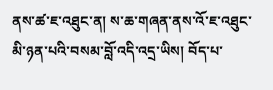ནས་ཚ་ཇ་འཐུང་ན། ས་ཆ་གཞན་ནས་འོ་ཇ་འཐུང་མི་ཉན་པའི་བསམ་བློ་འདི་འདྲ་ཡིས། བོད་པ་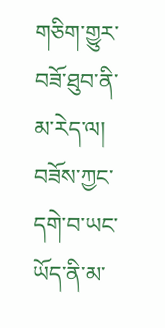གཅིག་གྱུར་བཟོ་ཐུབ་ནི་མ་རེད་ལ། བཟོས་ཀྱང་དགེ་བ་ཡང་ཡོད་ནི་མ་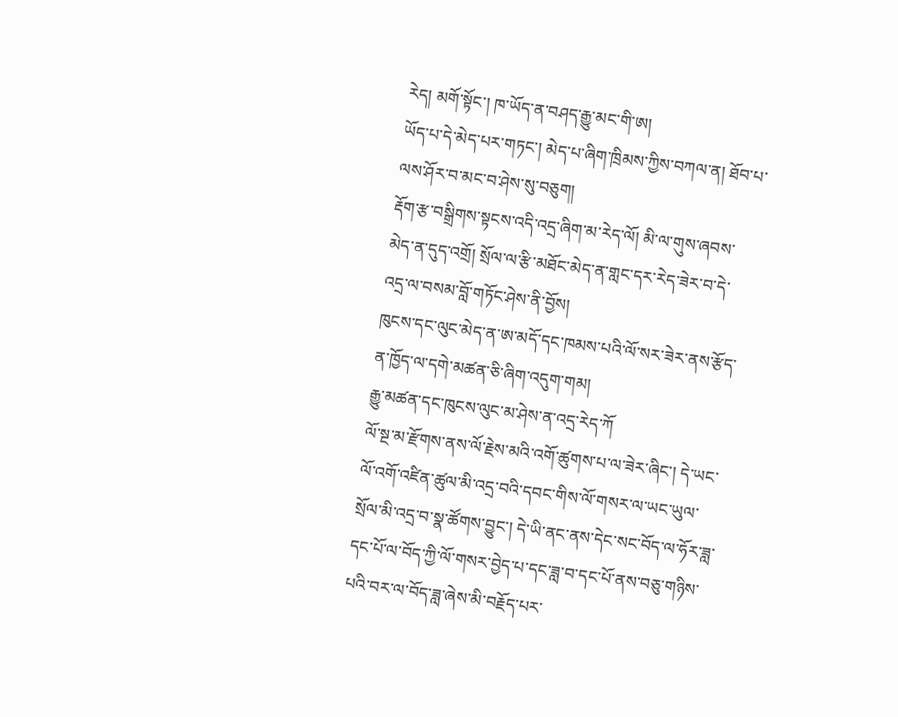རེད། མགོ་སྟོང་། ཁ་ཡོད་ན་བཤད་རྒྱུ་མང་གི་ཨ།
ཡོད་པ་དེ་མེད་པར་གཏང་། མེད་པ་ཞིག་ཁྲིམས་ཀྱིས་བཀལ་ན། ཐོབ་པ་ལས་ཤོར་བ་མང་བ་ཤེས་སུ་བཅུག།
རྡོག་རྩ་བསྒྲིགས་སྟངས་འདི་འདྲ་ཞིག་མ་རེད་ལོ། མི་ལ་གུས་ཞབས་མེད་ན་དུད་འགྲོ། སྲོལ་ལ་རྩི་མཐོང་མེད་ན་གླང་དར་རེད་ཟེར་བ་དེ་འདྲ་ལ་བསམ་བློ་གཏོང་ཤེས་ནི་བྱོས།
ཁུངས་དང་ལུང་མེད་ན་ཨ་མདོ་དང་ཁམས་པའི་ལོ་སར་ཟེར་ནས་རྩོད་ན་ཁྱོད་ལ་དགེ་མཚན་ཅི་ཞིག་འདུག་གམ།
རྒྱུ་མཚན་དང་ཁུངས་ལུང་མ་ཤེས་ན་འདྲ་རེད་ཀོ
ལོ་སྔ་མ་རྫོགས་ནས་ལོ་རྗེས་མའི་འགོ་ཚུགས་པ་ལ་ཟེར་ཞིང་། དེ་ཡང་ལོ་འགོ་འཛིན་ཚུལ་མི་འདྲ་བའི་དབང་གིས་ལོ་གསར་ལ་ཡང་ཡུལ་སྲོལ་མི་འདྲ་བ་སྣ་ཚོགས་བྱུང་། དེ་ཡི་ནང་ནས་དེང་སང་བོད་ལ་ཧོར་ཟླ་དང་པོ་ལ་བོད་ཀྱི་ལོ་གསར་བྱེད་པ་དང་ཟླ་བ་དང་པོ་ནས་བཅུ་གཉིས་པའི་བར་ལ་བོད་ཟླ་ཞེས་མི་བརྗོད་པར་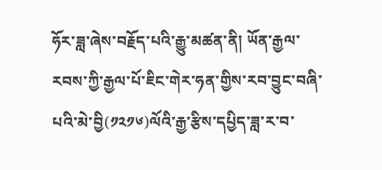ཧོར་ཟླ་ཞེས་བརྗོད་པའི་རྒྱུ་མཚན་ནི། ཡོན་རྒྱལ་རབས་ཀྱི་རྒྱལ་པོ་ཇིང་གེར་ཧན་གྱིས་རབ་བྱུང་བཞི་པའི་མེ་བྱི(༡༢༡༦)ལོའི་རྒྱ་རྩིས་དཔྱིད་ཟླ་ར་བ་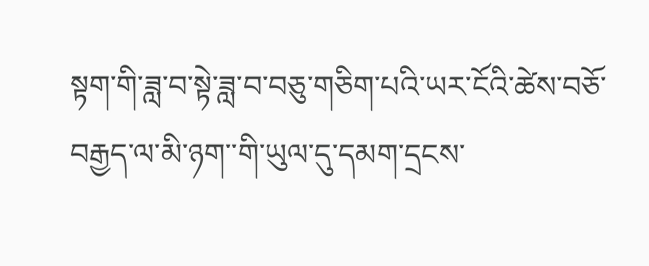སྟག་གི་ཟླ་བ་སྟེ་ཟླ་བ་བཅུ་གཅིག་པའི་ཡར་ངོའི་ཚེས་བཅོ་བརྒྱད་ལ་མི་ཉག་་གི་ཡུལ་དུ་དམག་དྲངས་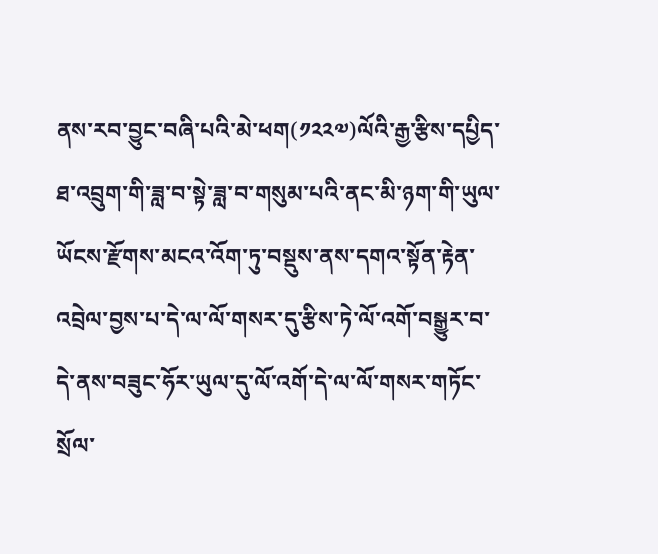ནས་རབ་བྱུང་བཞི་པའི་མེ་ཕག(༡༢༢༧)ལོའི་རྒྱ་རྩིས་དཔྱིད་ཐ་འབྲུག་གི་ཟླ་བ་སྟེ་ཟླ་བ་གསུམ་པའི་ནང་མི་ཉག་གི་ཡུལ་ཡོངས་རྫོགས་མངའ་འོག་ཏུ་བསྡུས་ནས་དགའ་སྟོན་རྟེན་འབྲེལ་བྱས་པ་དེ་ལ་ལོ་གསར་དུ་རྩིས་ཏེ་ལོ་འགོ་བསྒྱུར་བ་དེ་ནས་བཟུང་ཧོར་ཡུལ་དུ་ལོ་འགོ་དེ་ལ་ལོ་གསར་གཏོང་སྲོལ་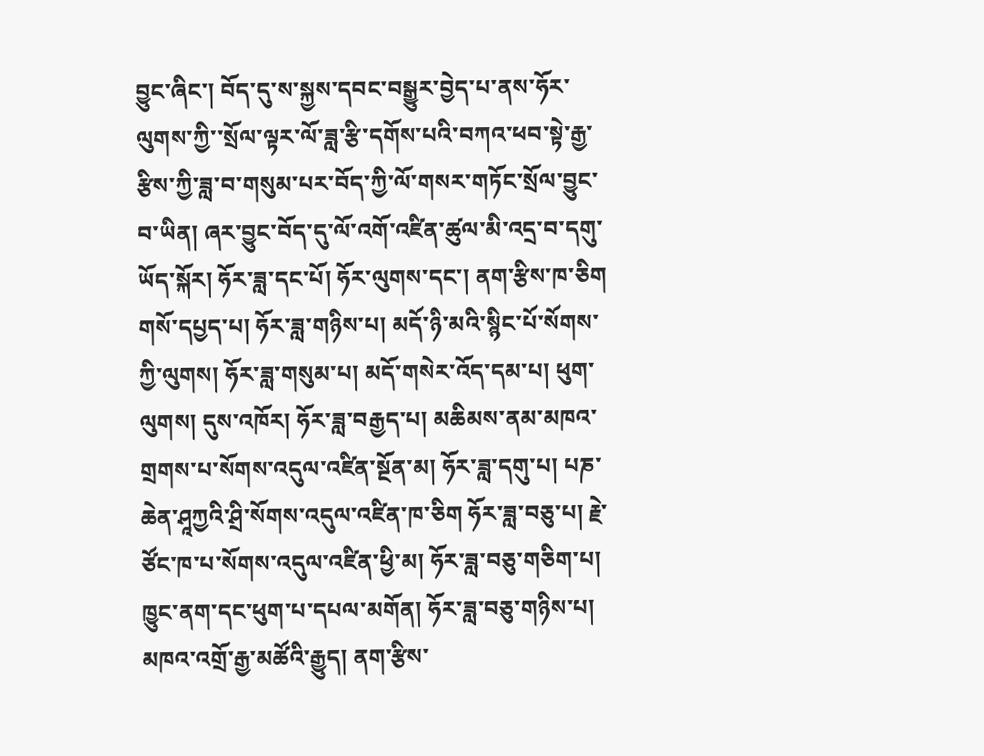བྱུང་ཞིང་། བོད་དུ་ས་སྐྱས་དབང་བསྒྱུར་བྱེད་པ་ནས་ཧོར་ལུགས་ཀྱི་་སྲོལ་ལྟར་ལོ་ཟླ་རྩི་དགོས་པའི་བཀའ་ཕབ་སྟེ་རྒྱ་རྩིས་ཀྱི་ཟླ་བ་གསུམ་པར་བོད་ཀྱི་ལོ་གསར་གཏོང་སྲོལ་བྱུང་བ་ཡིན། ཞར་བྱུང་བོད་དུ་ལོ་འགོ་འཛིན་ཚུལ་མི་འདྲ་བ་དགུ་ཡོད་སྐོར། ཧོར་ཟླ་དང་པོ། ཧོར་ལུགས་དང་། ནག་རྩིས་ཁ་ཅིག གསོ་དཔྱད་པ། ཧོར་ཟླ་གཉིས་པ། མདོ་ཉི་མའི་སྙིང་པོ་སོགས་ཀྱི་ལུགས། ཧོར་ཟླ་གསུམ་པ། མདོ་གསེར་འོད་དམ་པ། ཕུག་ལུགས། དུས་འཁོར། ཧོར་ཟླ་བརྒྱད་པ། མཆིམས་ནམ་མཁའ་གྲགས་པ་སོགས་འདུལ་འཛིན་སྔོན་མ། ཧོར་ཟླ་དགུ་པ། པཎ་ཆེན་ཤཱཀྱའི་ཤྲི་སོགས་འདུལ་འཛིན་ཁ་ཅིག ཧོར་ཟླ་བཅུ་པ། རྗེ་ཙོང་ཁ་པ་སོགས་འདུལ་འཛིན་ཕྱི་མ། ཧོར་ཟླ་བཅུ་གཅིག་པ། ཁྱུང་ནག་དང་ཕུག་པ་དཔལ་མགོན། ཧོར་ཟླ་བཅུ་གཉིས་པ། མཁའ་འགྲོ་རྒྱ་མཚོའི་རྒྱུད། ནག་རྩིས་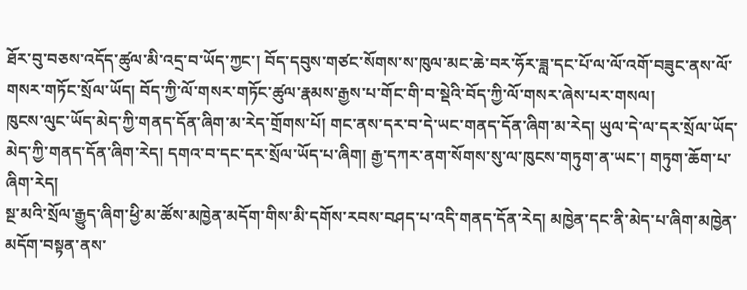ཐོར་བུ་བཅས་འདོད་ཚུལ་མི་འདྲ་བ་ཡོད་ཀྱང་། བོད་དབུས་གཙང་སོགས་ས་ཁུལ་མང་ཆེ་བར་ཧོར་ཟླ་དང་པོ་ལ་ལོ་འགོ་བཟུང་ནས་ལོ་གསར་གཏོང་སྲོལ་ཡོད། བོད་ཀྱི་ལོ་གསར་གཏོང་ཚུལ་རྣམས་རྒྱས་པ་གོང་གི་བ་སྡེའི་བོད་ཀྱི་ལོ་གསར་ཞེས་པར་གསལ།
ཁུངས་ལུང་ཡོད་མེད་ཀྱི་གནད་དོན་ཞིག་མ་རེད་གྲོགས་པོ། གང་ནས་དར་བ་དེ་ཡང་གནད་དོན་ཞིག་མ་རེད། ཡུལ་དེ་ལ་དར་སྲོལ་ཡོད་མེད་ཀྱི་གནད་དོན་ཞིག་རེད། དགའ་བ་དང་དར་སྲོལ་ཡོད་པ་ཞིག། རྒྱ་དཀར་ནག་སོགས་སུ་ལ་ཁུངས་གཏུག་ན་ཡང་། གཏུག་ཆོག་པ་ཞིག་རེད།
སྔ་མའི་སྲོལ་རྒྱུད་ཞིག་ཕྱི་མ་ཚོས་མཁྱེན་མདོག་གིས་མི་དགོས་རབས་བཤད་པ་འདི་གནད་དོན་རེད། མཁྱེན་དང་ནི་མེད་པ་ཞིག་མཁྱེན་མདོག་བསྟན་ནས་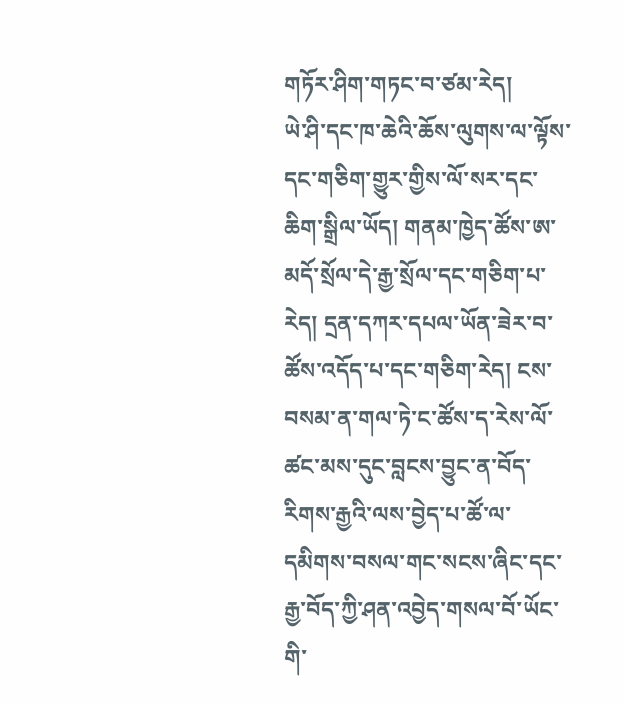གཏོར་ཤིག་གཏང་བ་ཙམ་རེད།
ཡེ་ཤི་དང་ཁ་ཆེའི་ཆོས་ལུགས་ལ་ལྟོས་དང་གཅིག་གྱུར་གྱིས་ལོ་སར་དང་ཆིག་སྒྲིལ་ཡོད། གནམ་ཁྱེད་ཚོས་ཨ་མདོ་སྲོལ་དེ་རྒྱ་སྲོལ་དང་གཅིག་པ་རེད། དྲན་དཀར་དཔལ་ཡོན་ཟེར་བ་ཚོས་འདོད་པ་དང་གཅིག་རེད། ངས་བསམ་ན་གལ་ཏེ་ང་ཚོས་ད་རེས་ལོ་ཚང་མས་དུང་བླངས་བྱུང་ན་བོད་རིགས་རྒྱའི་ལས་བྱེད་པ་ཚོ་ལ་དམིགས་བསལ་གང་སངས་ཞིང་དང་རྒྱ་བོད་ཀྱི་ཤན་འབྱེད་གསལ་བོ་ཡོང་གི་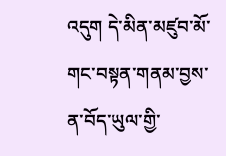འདུག དེ་མིན་མཛུབ་མོ་གང་བསྟན་གནམ་བྱས་ན་བོད་ཡུལ་གྱི་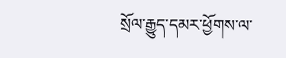སྲོལ་རྒྱུད་དམར་ཕྱོགས་ལ་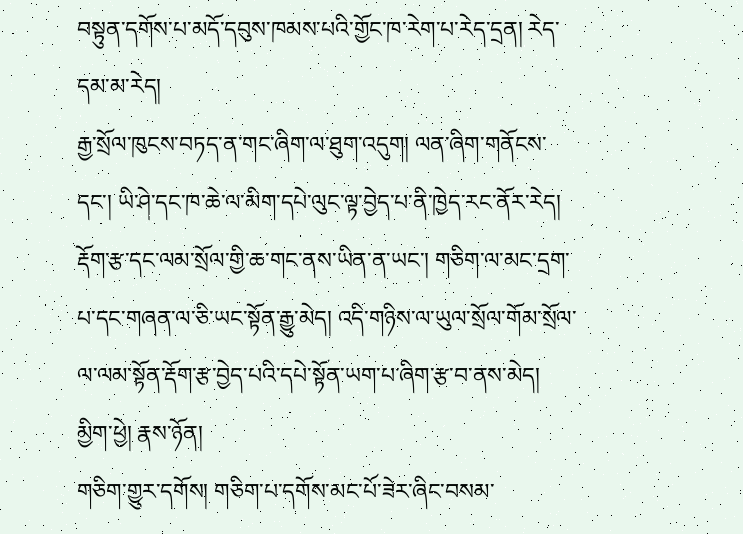བསྟུན་དགོས་པ་མདོ་དབུས་ཁམས་པའི་གྱོང་ཁ་རེག་པ་རེད་དྲན། རེད་དམ་མ་རེད།
རྒྱ་སྲོལ་ཁུངས་བཏད་ན་གང་ཞིག་ལ་ཐུག་འདུག། ལན་ཞིག་གནོངས་དང་། ཡི་ཤེ་དང་ཁ་ཆེ་ལ་མིག་དཔེ་ལུང་ལྟ་བྱེད་པ་ནི་ཁྱེད་རང་ནོར་རེད། རྡོག་རྩ་དང་ལམ་སྲོལ་གྱི་ཆ་གང་ནས་ཡིན་ན་ཡང་། གཅིག་ལ་མང་དྲག་པ་དང་གཞན་ལ་ཅི་ཡང་སྟོན་རྒྱུ་མེད། འདི་གཉིས་ལ་ཡུལ་སྲོལ་གོམ་སྲོལ་ལ་ལམ་སྟོན་རྡོག་རྩ་བྱེད་པའི་དཔེ་སྟོན་ཡག་པ་ཞིག་རྩ་བ་ནས་མེད། མྱིག་ཕྱེ། རྣས་ཉོན།
གཅིག་གྱུར་དགོས། གཅིག་པ་དགོས་མང་པོ་ཟེར་ཞིང་བསམ་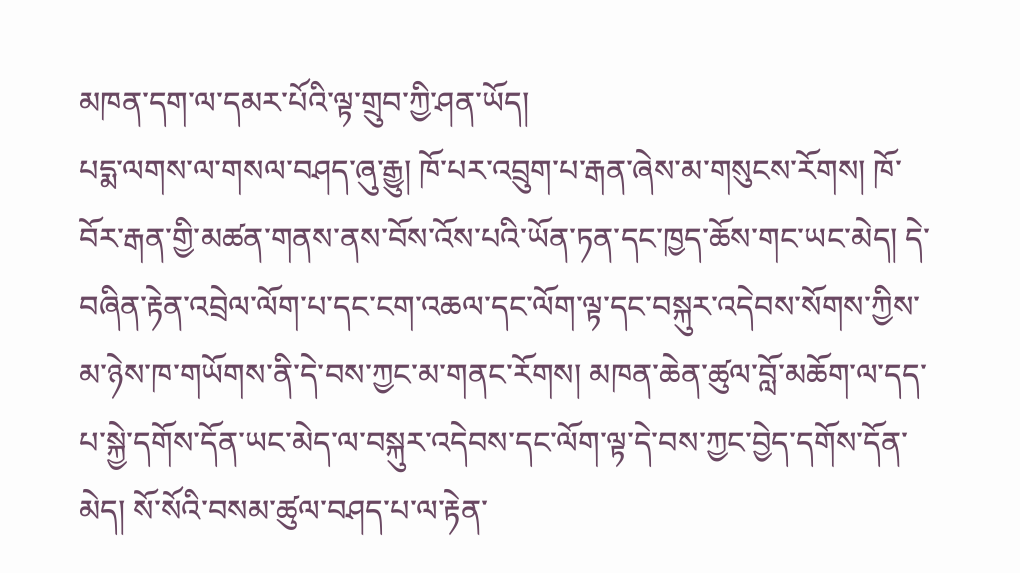མཁན་དག་ལ་དམར་པོའི་ལྟ་གྲུབ་ཀྱི་ཤན་ཡོད།
པདྨ་ལགས་ལ་གསལ་བཤད་ཞུ་རྒྱུ། ཁོ་པར་འབྲུག་པ་རྒན་ཞེས་མ་གསུངས་རོགས། ཁོ་བོར་རྒན་གྱི་མཚན་གནས་ནས་བོས་འོས་པའི་ཡོན་ཏན་དང་ཁྱད་ཆོས་གང་ཡང་མེད། དེ་བཞིན་རྟེན་འབྲེལ་ལོག་པ་དང་ངག་འཆལ་དང་ལོག་ལྟ་དང་བསྐུར་འདེབས་སོགས་ཀྱིས་མ་ཉེས་ཁ་གཡོགས་ནི་དེ་བས་ཀྱང་མ་གནང་རོགས། མཁན་ཆེན་ཚུལ་བློ་མཆོག་ལ་དད་པ་སྐྱེ་དགོས་དོན་ཡང་མེད་ལ་བསྐུར་འདེབས་དང་ལོག་ལྟ་དེ་བས་ཀྱང་བྱེད་དགོས་དོན་མེད། སོ་སོའི་བསམ་ཚུལ་བཤད་པ་ལ་རྟེན་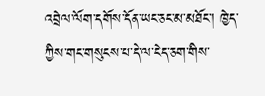འབྲེལ་ལོག་དགོས་དོན་ཡང་ཅང་མ་མཐོང་། ཁྱེད་ཀྱིས་གང་གསུངས་པ་དེ་ལ་ངེད་ཅག་གིས་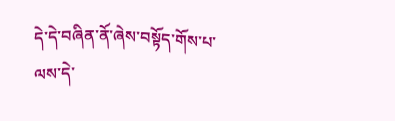དེ་དེ་བཞིན་ནོ་ཞེས་བསྟོད་གོས་པ་ལས་དེ་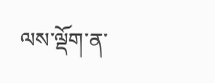ལས་ལྡོག་ན་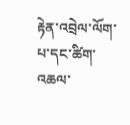རྟེན་འབྲེལ་ལོག་པ་དང་ཚིག་འཆལ་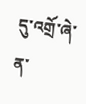དུ་འགྲོ་ཞེ་ན་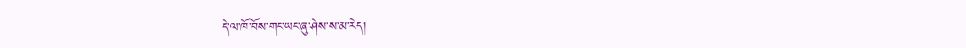དེ་ལ་ཁོ་བོས་གང་ཡང་ཞུ་ཤེས་ས་མ་རེད།